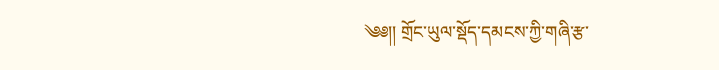༄༅།། གྲོང་ཡུལ་སྡོད་དམངས་ཀྱི་གཞི་རྩ་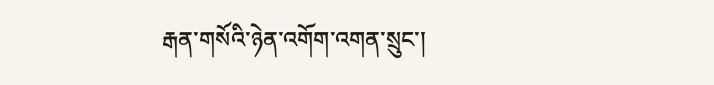རྒན་གསོའི་ཉེན་འགོག་འགན་སྲུང་།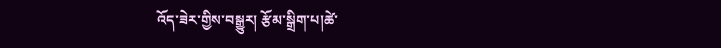འོད་ཟེར་གྱིས་བསྒྱུར། རྩོམ་སྒྲིག་པ།ཚེ་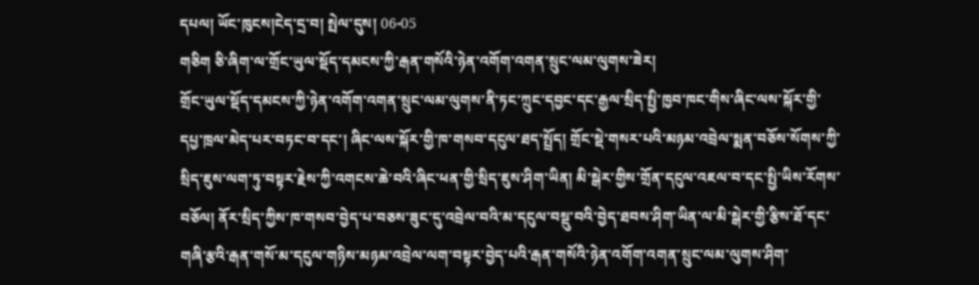དཔལ། ཡོང་ཁུངས།ངེད་དྲ་བ། སྤེལ་དུས། 06-05
གཅིག ཅི་ཞིག་ལ་གྲོང་ཡུལ་སྡོད་དམངས་ཀྱི་རྒན་གསོའི་ཉེན་འགོག་འགན་སྲུང་ལམ་ལུགས་ཟེར།
གྲོང་ཡུལ་སྡོད་དམངས་ཀྱི་ཉེན་འགོག་འགན་སྲུང་ལམ་ལུགས་ནི་ཏང་ཀྲུང་དབྱང་དང་རྒྱལ་སྲིད་སྤྱི་ཁྱབ་ཁང་གིས་ཞིང་ལས་སྐོར་གྱི་དཔྱ་ཁྲལ་མེད་པར་བཏང་བ་དང་། ཞིང་ལས་སྐོར་གྱི་ཁ་གསབ་དངུལ་ཐད་སྤྲོད། གྲོང་སྡེ་གསར་པའི་མཉམ་འབྲེལ་སྨན་བཅོས་སོགས་ཀྱི་སྲིད་ཇུས་ལག་ཏུ་བསྟར་རྗེས་ཀྱི་འགངས་ཆེ་བའི་ཞིང་ཕན་གྱི་སྲིད་ཇུས་ཤིག་ཡིན། མི་སྒེར་གྱིས་གྲོན་དངུལ་འཇལ་བ་དང་སྤྱི་ཡིས་རོགས་བཅོལ། ནོར་སྲིད་ཀྱིས་ཁ་གསབ་བྱེད་པ་བཅས་ཟུང་དུ་འབྲེལ་བའི་མ་དངུལ་བསྡུ་བའི་བྱེད་ཐབས་ཤིག་ཡིན་ལ་མི་སྒེར་གྱི་རྩིས་ཐོ་དང་གཞི་རྩའི་རྒན་གསོ་མ་དངུལ་གཉིས་མཉམ་འབྲེལ་ལག་བསྟར་བྱེད་པའི་རྒན་གསོའི་ཉེན་འགོག་འགན་སྲུང་ལམ་ལུགས་ཤིག་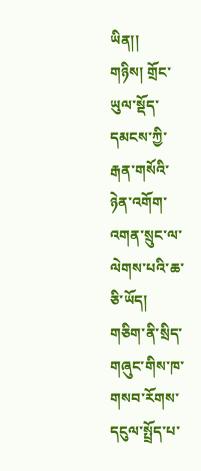ཡིན།།
གཉིས། གྲོང་ཡུལ་སྡོད་དམངས་ཀྱི་རྒན་གསོའི་ཉེན་འགོག་འགན་སྲུང་ལ་ལེགས་པའི་ཆ་ཅི་ཡོད།
གཅིག་ནི་སྲིད་གཞུང་གིས་ཁ་གསབ་རོགས་དངུལ་སྤྲོད་པ་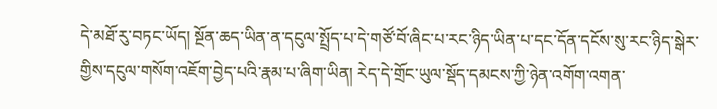དེ་མཐོ་རུ་བཏང་ཡོད། སྔོན་ཆད་ཡིན་ན་དངུལ་སྤྲོད་པ་དེ་གཙོ་བོ་ཞིང་པ་རང་ཉིད་ཡིན་པ་དང་དོན་དངོས་སུ་རང་ཉིད་སྒེར་གྱིས་དངུལ་གསོག་འཇོག་བྱེད་པའི་རྣམ་པ་ཞིག་ཡིན། རེད་དེ་གྲོང་ཡུལ་སྡོད་དམངས་ཀྱི་ཉེན་འགོག་འགན་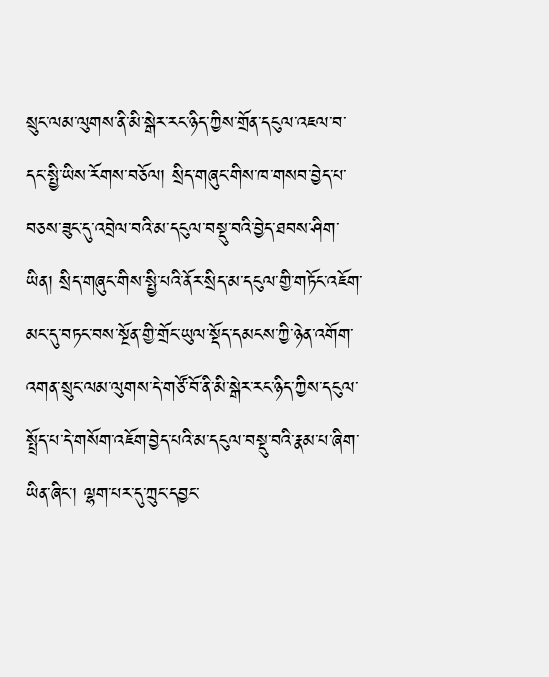སྲུང་ལམ་ལུགས་ནི་མི་སྒེར་རང་ཉིད་ཀྱིས་གྲོན་དངུལ་འཇལ་བ་དང་སྤྱི་ཡིས་རོགས་བཅོལ། སྲིད་གཞུང་གིས་ཁ་གསབ་བྱེད་པ་བཅས་ཟུང་དུ་འབྲེལ་བའི་མ་དངུལ་བསྡུ་བའི་བྱེད་ཐབས་ཤིག་ཡིན། སྲིད་གཞུང་གིས་སྤྱི་པའི་ནོར་སྲིད་མ་དངུལ་གྱི་གཏོང་འཇོག་མང་དུ་བཏང་བས་སྔོན་གྱི་གྲོང་ཡུལ་སྡོད་དམངས་ཀྱི་ཉེན་འགོག་འགན་སྲུང་ལམ་ལུགས་དེ་གཙོ་བོ་ནི་མི་སྒེར་རང་ཉིད་ཀྱིས་དངུལ་སྤྲོད་པ་དེ་གསོག་འཇོག་བྱེད་པའི་མ་དངུལ་བསྡུ་བའི་རྣམ་པ་ཞིག་ཡིན་ཞིང་། ལྷག་པར་དུ་ཀྲུང་དབྱང་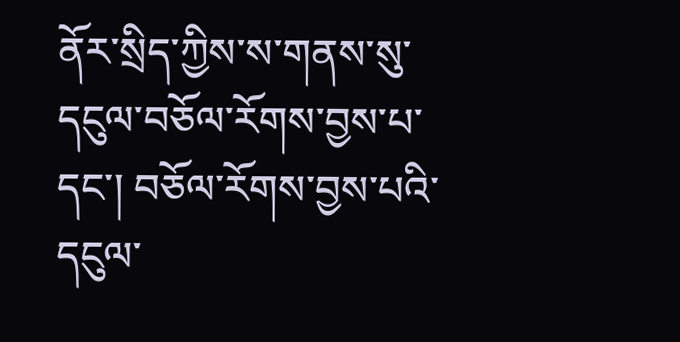ནོར་སྲིད་ཀྱིས་ས་གནས་སུ་དངུལ་བཅོལ་རོགས་བྱས་པ་དང་། བཅོལ་རོགས་བྱས་པའི་དངུལ་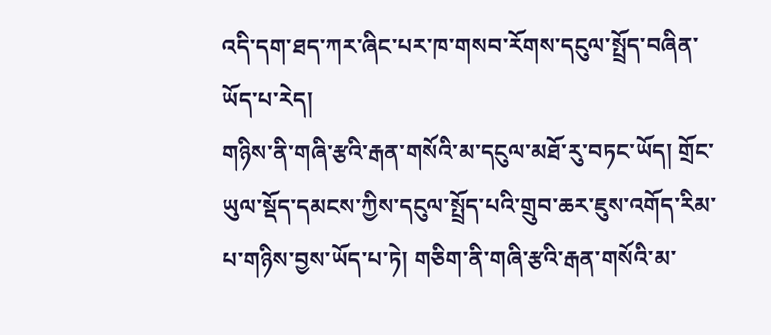འདི་དག་ཐད་ཀར་ཞིང་པར་ཁ་གསབ་རོགས་དངུལ་སྤྲོད་བཞིན་ཡོད་པ་རེད།
གཉིས་ནི་གཞི་རྩའི་རྒན་གསོའི་མ་དངུལ་མཐོ་རུ་བཏང་ཡོད། གྲོང་ཡུལ་སྡོད་དམངས་ཀྱིས་དངུལ་སྤྲོད་པའི་གྲུབ་ཆར་ཇུས་འགོད་རིམ་པ་གཉིས་བྱས་ཡོད་པ་ཏེ། གཅིག་ནི་གཞི་རྩའི་རྒན་གསོའི་མ་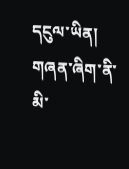དངུལ་ཡིན། གཞན་ཞིག་ནི་མི་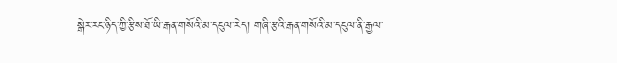སྒེར་རང་ཉིད་ཀྱི་རྩིས་ཐོ་ཡི་རྒན་གསོའི་མ་དངུལ་རེད། གཞི་རྩའི་རྒན་གསོའི་མ་དངུལ་ནི་རྒྱལ་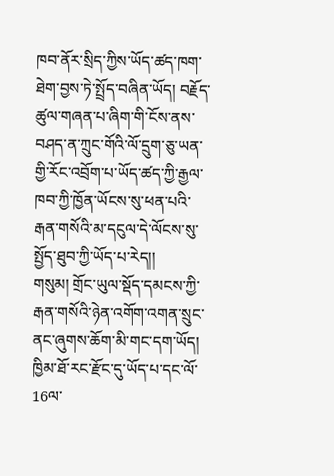ཁབ་ནོར་སྲིད་ཀྱིས་ཡོད་ཚད་ཁག་ཐེག་བྱས་ཏེ་སྤྲོད་བཞིན་ཡོད། བརྗོད་ཚུལ་གཞན་པ་ཞིག་གི་ངོས་ནས་བཤད་ན་ཀྲུང་གོའི་ལོ་དྲུག་ཅུ་ཡན་གྱི་རོང་འབྲོག་པ་ཡོད་ཚད་ཀྱི་རྒྱལ་ཁབ་ཀྱི་ཁྱོན་ཡོངས་སུ་ཕན་པའི་རྒན་གསོའི་མ་དངུལ་དེ་ལོངས་སུ་སྤྱོད་ཐུབ་ཀྱི་ཡོད་པ་རེད།།
གསུམ། གྲོང་ཡུལ་སྡོད་དམངས་ཀྱི་རྒན་གསོའི་ཉེན་འགོག་འགན་སྲུང་ནང་ཞུགས་ཆོག་མི་གང་དག་ཡོད།
ཁྱིམ་ཐོ་རང་རྫོང་དུ་ཡོད་པ་དང་ལོ་16ལ་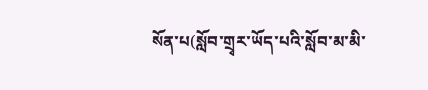སོན་པ(སློབ་གྲྭར་ཡོད་པའི་སློབ་མ་མི་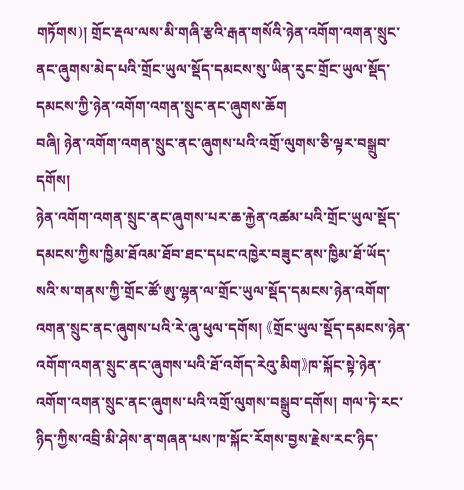གཏོགས)། གྲོང་རྡལ་ལས་མི་གཞི་རྩའི་རྒན་གསོའི་ཉེན་འགོག་འགན་སྲུང་ནང་ཞུགས་མེད་པའི་གྲོང་ཡུལ་སྡོད་དམངས་སུ་ཡིན་རུང་གྲོང་ཡུལ་སྡོད་དམངས་ཀྱི་ཉེན་འགོག་འགན་སྲུང་ནང་ཞུགས་ཆོག
བཞི། ཉེན་འགོག་འགན་སྲུང་ནང་ཞུགས་པའི་འགྲོ་ལུགས་ཅི་ལྟར་བསྒྲུབ་དགོས།
ཉེན་འགོག་འགན་སྲུང་ནང་ཞུགས་པར་ཆ་རྐྱེན་འཚམ་པའི་གྲོང་ཡུལ་སྡོད་དམངས་ཀྱིས་ཁྱིམ་ཐོའམ་ཐོབ་ཐང་དཔང་འཁྱེར་བཟུང་ནས་ཁྱིམ་ཐོ་ཡོད་སའི་ས་གནས་ཀྱི་གྲོང་ཚོ་ཨུ་ལྷན་ལ་གྲོང་ཡུལ་སྡོད་དམངས་ཉེན་འགོག་འགན་སྲུང་ནང་ཞུགས་པའི་རེ་ཞུ་ཕུལ་དགོས། 《གྲོང་ཡུལ་སྡོད་དམངས་ཉེན་འགོག་འགན་སྲུང་ནང་ཞུགས་པའི་ཐོ་འགོད་རེའུ་མིག》ཁ་སྐོང་སྟེ་ཉེན་འགོག་འགན་སྲུང་ནང་ཞུགས་པའི་འགྲོ་ལུགས་བསྒྲུབ་དགོས། གལ་ཏེ་རང་ཉིད་ཀྱིས་འབྲི་མི་ཤེས་ན་གཞན་པས་ཁ་སྐོང་རོགས་བྱས་རྗེས་རང་ཉིད་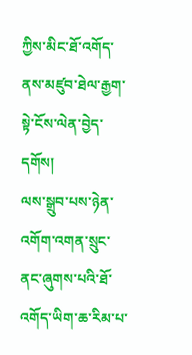ཀྱིས་མིང་ཐོ་འགོད་ནས་མཛུབ་ཐེལ་རྒྱག་སྟེ་ངོས་ལེན་བྱེད་དགོས།
ལས་སྒྲུབ་པས་ཉེན་འགོག་འགན་སྲུང་ནང་ཞུགས་པའི་ཐོ་འགོད་ཡིག་ཆ་རིམ་པ་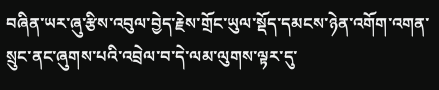བཞིན་ཡར་ཞུ་རྩིས་འབུལ་བྱེད་རྗེས་གྲོང་ཡུལ་སྡོད་དམངས་ཉེན་འགོག་འགན་སྲུང་ནང་ཞུགས་པའི་འབྲེལ་བ་དེ་ལམ་ལུགས་ལྟར་དུ་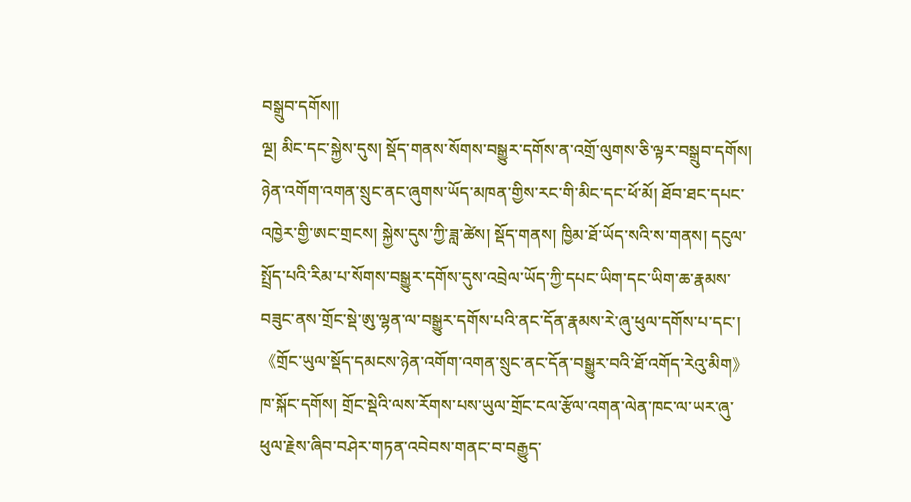བསྒྲུབ་དགོས།།
ལྔ། མིང་དང་སྐྱེས་དུས། སྡོད་གནས་སོགས་བསྒྱུར་དགོས་ན་འགྲོ་ལུགས་ཅི་ལྟར་བསྒྲུབ་དགོས།
ཉེན་འགོག་འགན་སྲུང་ནང་ཞུགས་ཡོད་མཁན་གྱིས་རང་གི་མིང་དང་ཕོ་མོ། ཐོབ་ཐང་དཔང་འཁྱེར་གྱི་ཨང་གྲངས། སྐྱེས་དུས་ཀྱི་ཟླ་ཚེས། སྡོད་གནས། ཁྱིམ་ཐོ་ཡོད་སའི་ས་གནས། དངུལ་སྤྲོད་པའི་རིམ་པ་སོགས་བསྒྱུར་དགོས་དུས་འབྲེལ་ཡོད་ཀྱི་དཔང་ཡིག་དང་ཡིག་ཆ་རྣམས་བཟུང་ནས་གྲོང་སྡེ་ཨུ་ལྷན་ལ་བསྒྱུར་དགོས་པའི་ནང་དོན་རྣམས་རེ་ཞུ་ཕུལ་དགོས་པ་དང་། 《གྲོང་ཡུལ་སྡོད་དམངས་ཉེན་འགོག་འགན་སྲུང་ནང་དོན་བསྒྱུར་བའི་ཐོ་འགོད་རེའུ་མིག》ཁ་སྐོང་དགོས། གྲོང་སྡེའི་ལས་རོགས་པས་ཡུལ་གྲོང་ངལ་རྩོལ་འགན་ལེན་ཁང་ལ་ཡར་ཞུ་ཕུལ་རྗེས་ཞིབ་བཤེར་གཏན་འབེབས་གནང་བ་བརྒྱུད་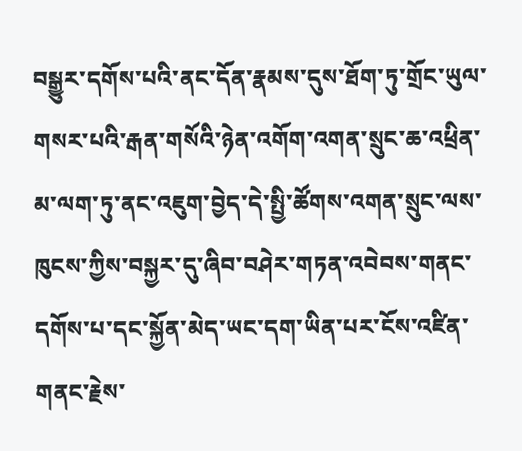བསྒྱུར་དགོས་པའི་ནང་དོན་རྣམས་དུས་ཐོག་ཏུ་གྲོང་ཡུལ་གསར་པའི་རྒན་གསོའི་ཉེན་འགོག་འགན་སྲུང་ཆ་འཕྲིན་མ་ལག་ཏུ་ནང་འཇུག་བྱེད་དེ་སྤྱི་ཚོགས་འགན་སྲུང་ལས་ཁུངས་ཀྱིས་བསྐྱར་དུ་ཞིབ་བཤེར་གཏན་འབེབས་གནང་དགོས་པ་དང་སྐྱོན་མེད་ཡང་དག་ཡིན་པར་ངོས་འཛིན་གནང་རྗེས་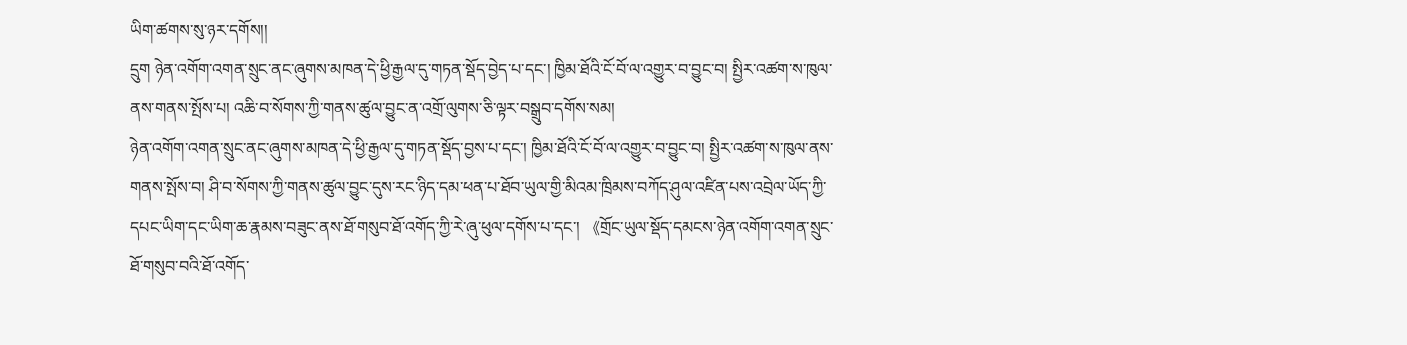ཡིག་ཚགས་སུ་ཉར་དགོས།།
དྲུག ཉེན་འགོག་འགན་སྲུང་ནང་ཞུགས་མཁན་དེ་ཕྱི་རྒྱལ་དུ་གཏན་སྡོད་བྱེད་པ་དང་། ཁྱིམ་ཐོའི་ངོ་བོ་ལ་འགྱུར་བ་བྱུང་བ། སྤྱིར་འཚག་ས་ཁུལ་ནས་གནས་སྤོས་པ། འཆི་བ་སོགས་ཀྱི་གནས་ཚུལ་བྱུང་ན་འགྲོ་ལུགས་ཅི་ལྟར་བསྒྲུབ་དགོས་སམ།
ཉེན་འགོག་འགན་སྲུང་ནང་ཞུགས་མཁན་དེ་ཕྱི་རྒྱལ་དུ་གཏན་སྡོད་བྱས་པ་དང་། ཁྱིམ་ཐོའི་ངོ་བོ་ལ་འགྱུར་བ་བྱུང་བ། སྤྱིར་འཚག་ས་ཁུལ་ནས་གནས་སྤོས་བ། ཤི་བ་སོགས་ཀྱི་གནས་ཚུལ་བྱུང་དུས་རང་ཉིད་དམ་ཕན་པ་ཐོབ་ཡུལ་གྱི་མིའམ་ཁྲིམས་བཀོད་ཤུལ་འཛིན་པས་འབྲེལ་ཡོད་ཀྱི་དཔང་ཡིག་དང་ཡིག་ཆ་རྣམས་བཟུང་ནས་ཐོ་གསུབ་ཐོ་འགོད་ཀྱི་རེ་ཞུ་ཕུལ་དགོས་པ་དང་། 《གྲོང་ཡུལ་སྡོད་དམངས་ཉེན་འགོག་འགན་སྲུང་ཐོ་གསུབ་བའི་ཐོ་འགོད་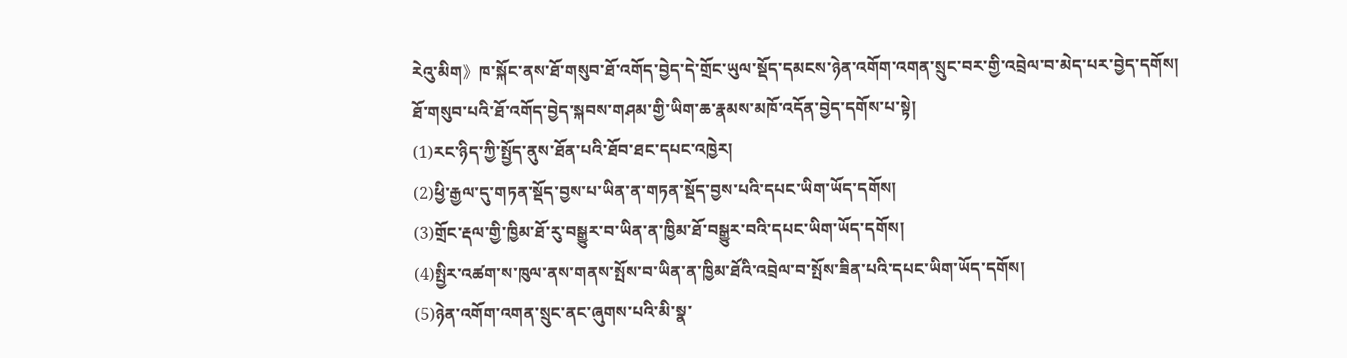རེའུ་མིག》ཁ་སྐོང་ནས་ཐོ་གསུབ་ཐོ་འགོད་བྱེད་དེ་གྲོང་ཡུལ་སྡོད་དམངས་ཉེན་འགོག་འགན་སྲུང་བར་གྱི་འབྲེལ་བ་མེད་པར་བྱེད་དགོས།
ཐོ་གསུབ་པའི་ཐོ་འགོད་བྱེད་སྐབས་གཤམ་གྱི་ཡིག་ཆ་རྣམས་མཁོ་འདོན་བྱེད་དགོས་པ་སྟེ།
(1)རང་ཉིད་ཀྱི་སྤྱོད་ནུས་ཐོན་པའི་ཐོབ་ཐང་དཔང་འཁྱེར།
(2)ཕྱི་རྒྱལ་དུ་གཏན་སྡོད་བྱས་པ་ཡིན་ན་གཏན་སྡོད་བྱས་པའི་དཔང་ཡིག་ཡོད་དགོས།
(3)གྲོང་རྡལ་གྱི་ཁྱིམ་ཐོ་རུ་བསྒྱུར་བ་ཡིན་ན་ཁྱིམ་ཐོ་བསྒྱུར་བའི་དཔང་ཡིག་ཡོད་དགོས།
(4)སྤྱིར་འཚག་ས་ཁུལ་ནས་གནས་སྤོས་བ་ཡིན་ན་ཁྱིམ་ཐོའི་འབྲེལ་བ་སྤོས་ཟིན་པའི་དཔང་ཡིག་ཡོད་དགོས།
(5)ཉེན་འགོག་འགན་སྲུང་ནང་ཞུགས་པའི་མི་སྣ་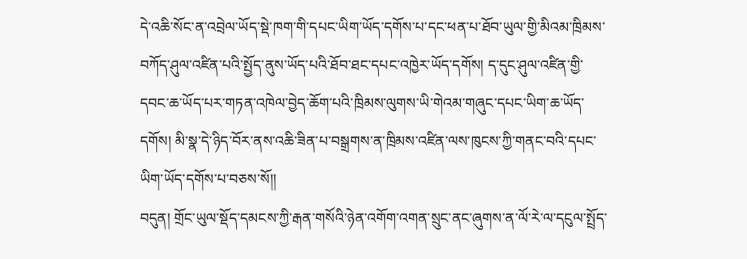དེ་འཆི་སོང་ན་འབྲེལ་ཡོད་སྡེ་ཁག་གི་དཔང་ཡིག་ཡོད་དགོས་པ་དང་ཕན་པ་ཐོབ་ཡུལ་གྱི་མིའམ་ཁྲིམས་བཀོད་ཤུལ་འཛིན་པའི་སྤྱོད་ནུས་ཡོད་པའི་ཐོབ་ཐང་དཔང་འཁྱེར་ཡོད་དགོས། ད་དུང་ཤུལ་འཛིན་གྱི་དབང་ཆ་ཡོད་པར་གཏན་འཁེལ་བྱེད་ཆོག་པའི་ཁྲིམས་ལུགས་ཡི་གེའམ་གཞུང་དཔང་ཡིག་ཆ་ཡོད་དགོས། མི་སྣ་དེ་ཉིད་བོར་ནས་འཆི་ཟིན་པ་བསྒྲགས་ན་ཁྲིམས་འཛིན་ལས་ཁུངས་ཀྱི་གནང་བའི་དཔང་ཡིག་ཡོད་དགོས་པ་བཅས་སོ།།
བདུན། གྲོང་ཡུལ་སྡོད་དམངས་ཀྱི་རྒན་གསོའི་ཉེན་འགོག་འགན་སྲུང་ནང་ཞུགས་ན་ལོ་རེ་ལ་དངུལ་སྤྲོད་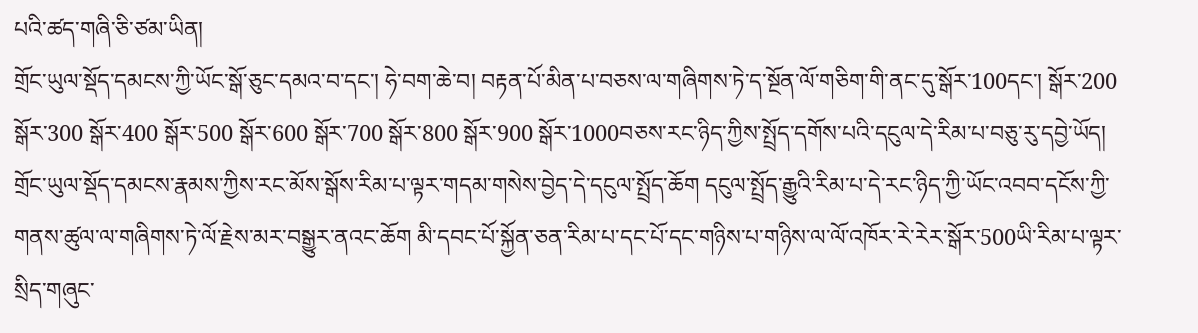པའི་ཚད་གཞི་ཅི་ཙམ་ཡིན།
གྲོང་ཡུལ་སྡོད་དམངས་ཀྱི་ཡོང་སྒོ་ཅུང་དམའ་བ་དང་། ཧེ་བག་ཆེ་བ། བརྟན་པོ་མིན་པ་བཅས་ལ་གཞིགས་ཏེ་ད་སྔོན་ལོ་གཅིག་གི་ནང་དུ་སྒོར་100དང་། སྒོར་200 སྒོར་300 སྒོར་400 སྒོར་500 སྒོར་600 སྒོར་700 སྒོར་800 སྒོར་900 སྒོར་1000བཅས་རང་ཉིད་ཀྱིས་སྤྲོད་དགོས་པའི་དངུལ་དེ་རིམ་པ་བཅུ་རུ་དབྱེ་ཡོད། གྲོང་ཡུལ་སྡོད་དམངས་རྣམས་ཀྱིས་རང་མོས་སྒོས་རིམ་པ་ལྟར་གདམ་གསེས་བྱེད་དེ་དངུལ་སྤྲོད་ཆོག དངུལ་སྤྲོད་རྒྱུའི་རིམ་པ་དེ་རང་ཉིད་ཀྱི་ཡོང་འབབ་དངོས་ཀྱི་གནས་ཚུལ་ལ་གཞིགས་ཏེ་ལོ་རྗེས་མར་བསྒྱུར་ནའང་ཆོག མི་དབང་པོ་སྐྱོན་ཅན་རིམ་པ་དང་པོ་དང་གཉིས་པ་གཉིས་ལ་ལོ་འཁོར་རེ་རེར་སྒོར་500ཡི་རིམ་པ་ལྟར་སྲིད་གཞུང་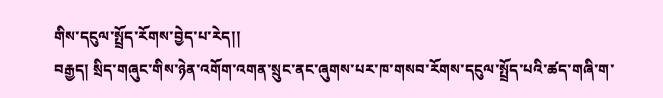གིས་དངུལ་སྤྲོད་རོགས་བྱེད་པ་རེད།།
བརྒྱད། སྲིད་གཞུང་གིས་ཉེན་འགོག་འགན་སྲུང་ནང་ཞུགས་པར་ཁ་གསབ་རོགས་དངུལ་སྤྲོད་པའི་ཚད་གཞི་ག་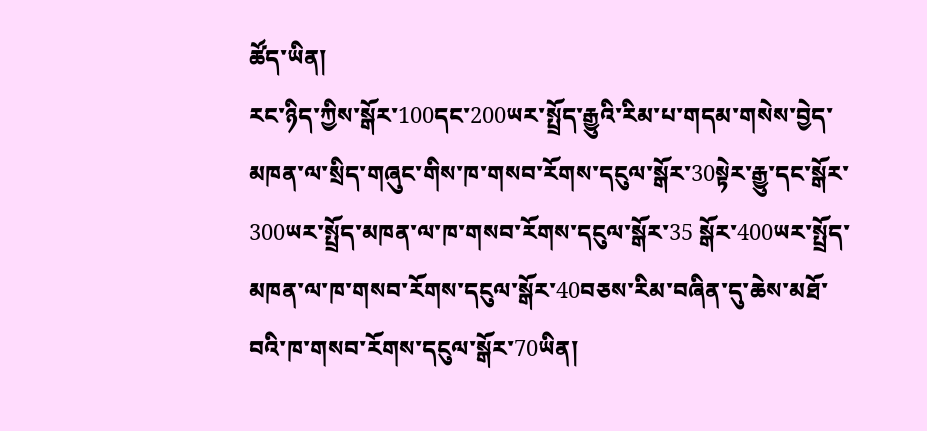ཚོད་ཡིན།
རང་ཉིད་ཀྱིས་སྒོར་100དང་200ཡར་སྤྲོད་རྒྱུའི་རིམ་པ་གདམ་གསེས་བྱེད་མཁན་ལ་སྲིད་གཞུང་གིས་ཁ་གསབ་རོགས་དངུལ་སྒོར་30སྟེར་རྒྱུ་དང་སྒོར་300ཡར་སྤྲོད་མཁན་ལ་ཁ་གསབ་རོགས་དངུལ་སྒོར་35 སྒོར་400ཡར་སྤྲོད་མཁན་ལ་ཁ་གསབ་རོགས་དངུལ་སྒོར་40བཅས་རིམ་བཞིན་དུ་ཆེས་མཐོ་བའི་ཁ་གསབ་རོགས་དངུལ་སྒོར་70ཡིན།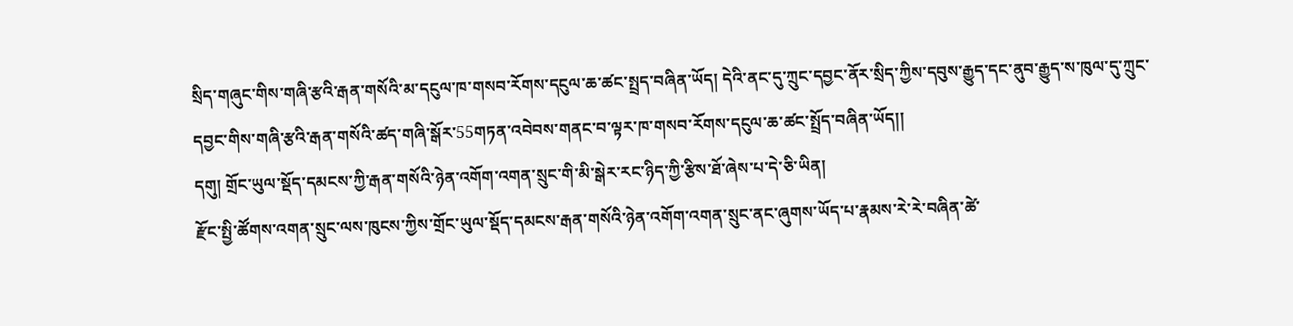སྲིད་གཞུང་གིས་གཞི་རྩའི་རྒན་གསོའི་མ་དངུལ་ཁ་གསབ་རོགས་དངུལ་ཆ་ཚང་སྤྲད་བཞིན་ཡོད། དེའི་ནང་དུ་ཀྲུང་དབྱང་ནོར་སྲིད་ཀྱིས་དབུས་རྒྱུད་དང་ནུབ་རྒྱུད་ས་ཁུལ་དུ་ཀྲུང་དབྱང་གིས་གཞི་རྩའི་རྒན་གསོའི་ཚད་གཞི་སྒོར་55གཏན་འབེབས་གནང་བ་ལྟར་ཁ་གསབ་རོགས་དངུལ་ཆ་ཚང་སྤྲོད་བཞིན་ཡོད།།
དགུ། གྲོང་ཡུལ་སྡོད་དམངས་ཀྱི་རྒན་གསོའི་ཉེན་འགོག་འགན་སྲུང་གི་མི་སྒེར་རང་ཉིད་ཀྱི་རྩིས་ཐོ་ཞེས་པ་དེ་ཅི་ཡིན།
རྫོང་སྤྱི་ཚོགས་འགན་སྲུང་ལས་ཁུངས་ཀྱིས་གྲོང་ཡུལ་སྡོད་དམངས་རྒན་གསོའི་ཉེན་འགོག་འགན་སྲུང་ནང་ཞུགས་ཡོད་པ་རྣམས་རེ་རེ་བཞིན་ཚེ་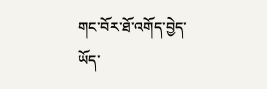གང་བོར་ཐོ་འགོད་བྱེད་ཡོད་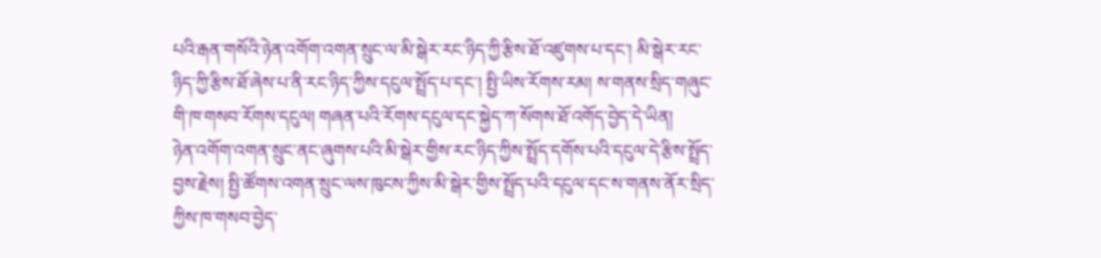པའི་རྒན་གསོའི་ཉེན་འགོག་འགན་སྲུང་ལ་མི་སྒེར་རང་ཉིད་ཀྱི་རྩིས་ཐོ་འཛུགས་པ་དང་། མི་སྒེར་རང་ཉིད་ཀྱི་རྩིས་ཐོ་ཞེས་པ་ནི་རང་ཉིད་ཀྱིས་དངུལ་སྤྲོད་པ་དང་། སྤྱི་ཡིས་རོགས་རམ། ས་གནས་སྲིད་གཞུང་གི་ཁ་གསབ་རོགས་དངུལ། གཞན་པའི་རོགས་དངུལ་དང་སྐྱེད་ཀ་སོགས་ཐོ་འགོད་བྱེད་དེ་ཡིན།
ཉེན་འགོག་འགན་སྲུང་ནང་ཞུགས་པའི་མི་སྒེར་གྱིས་རང་ཉིད་ཀྱིས་སྤྲོད་དགོས་པའི་དངུལ་དེ་རྩིས་སྤྲོད་བྱས་རྗེས། སྤྱི་ཚོགས་འགན་སྲུང་ལས་ཁུངས་ཀྱིས་མི་སྒེར་གྱིས་སྤྲོད་པའི་དངུལ་དང་ས་གནས་ནོར་སྲིད་ཀྱིས་ཁ་གསབ་བྱེད་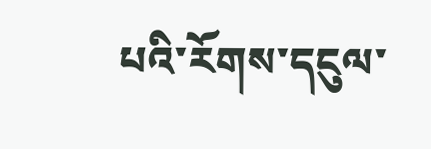པའི་རོགས་དངུལ་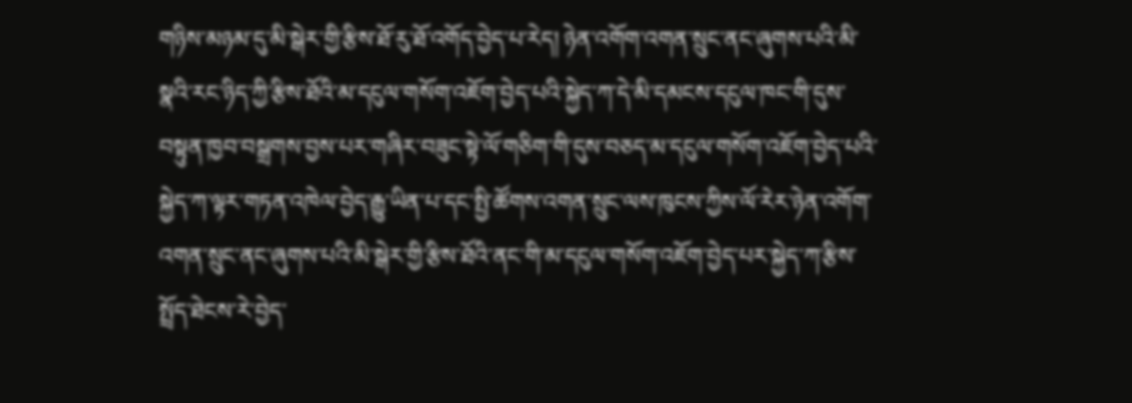གཉིས་མཉམ་དུ་མི་སྒེར་གྱི་རྩིས་ཐོ་རུ་ཐོ་འགོད་བྱེད་པ་རེད། ཉེན་འགོག་འགན་སྲུང་ནང་ཞུགས་པའི་མི་སྣའི་རང་ཉིད་ཀྱི་རྩིས་ཐོའི་མ་དངུལ་གསོག་འཇོག་བྱེད་པའི་སྐྱེད་ཀ་དེ་མི་དམངས་དངུལ་ཁང་གི་དུས་བསྟུན་ཁྱབ་བསྒྲགས་བྱས་པར་གཞིར་བཟུང་སྟེ་ལོ་གཅིག་གི་དུས་བཅད་མ་དངུལ་གསོག་འཇོག་བྱེད་པའི་སྐྱེད་ཀ་ལྟར་གཏན་འཁེལ་བྱེད་རྒྱུ་ཡིན་པ་དང་སྤྱི་ཚོགས་འགན་སྲུང་ལས་ཁུངས་ཀྱིས་ལོ་རེར་ཉེན་འགོག་འགན་སྲུང་ནང་ཞུགས་པའི་མི་སྒེར་གྱི་རྩིས་ཐོའི་ནང་གི་མ་དངུལ་གསོག་འཇོག་བྱེད་པར་སྐྱེད་ཀ་རྩིས་སྤྲོད་ཐེངས་རེ་བྱེད་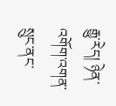རྒྱུ་རེད། ཉེན་འགོག་འགན་སྲུང་ནང་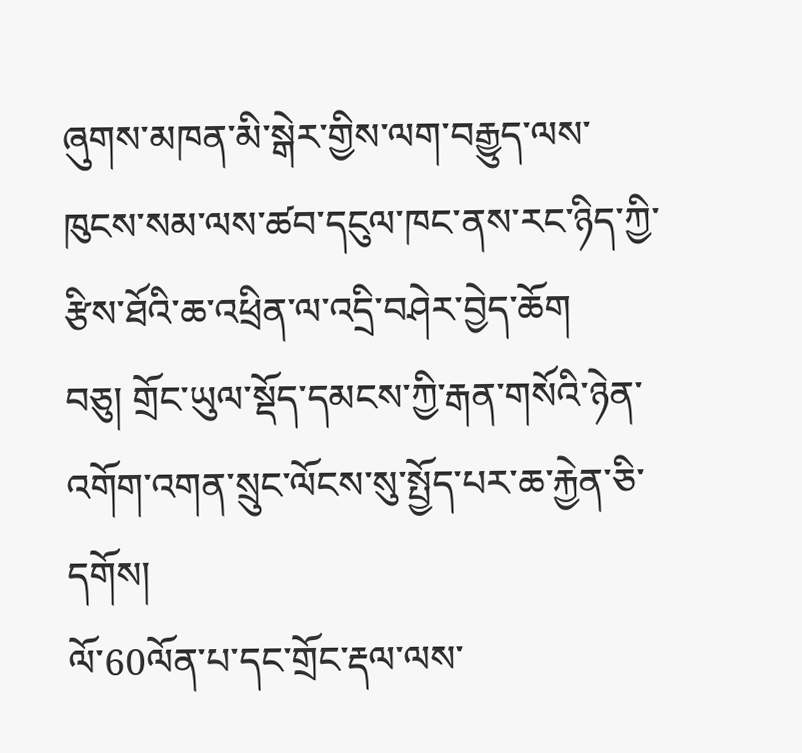ཞུགས་མཁན་མི་སྒེར་གྱིས་ལག་བརྒྱུད་ལས་ཁུངས་སམ་ལས་ཚབ་དངུལ་ཁང་ནས་རང་ཉིད་ཀྱི་རྩིས་ཐོའི་ཆ་འཕྲིན་ལ་འདྲི་བཤེར་བྱེད་ཆོག
བཅུ། གྲོང་ཡུལ་སྡོད་དམངས་ཀྱི་རྒན་གསོའི་ཉེན་འགོག་འགན་སྲུང་ལོངས་སུ་སྤྱོད་པར་ཆ་རྐྱེན་ཅི་དགོས།
ལོ་60ལོན་པ་དང་གྲོང་རྡལ་ལས་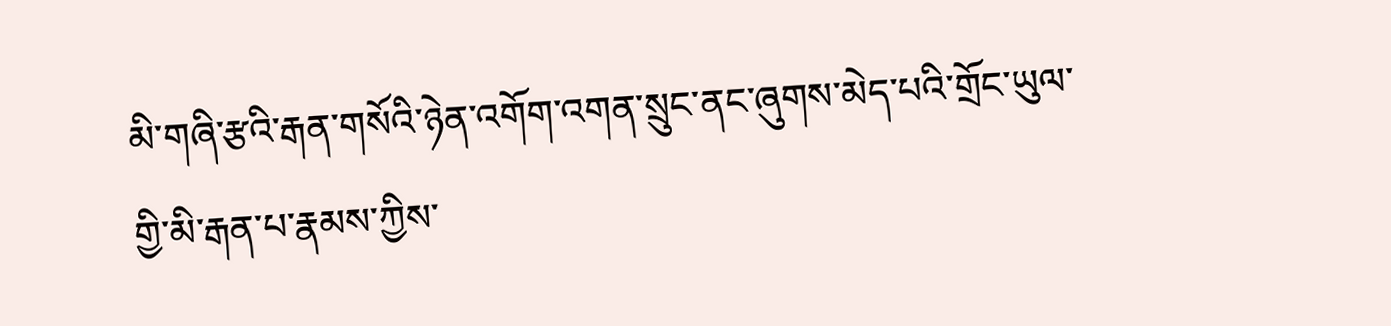མི་གཞི་རྩའི་རྒན་གསོའི་ཉེན་འགོག་འགན་སྲུང་ནང་ཞུགས་མེད་པའི་གྲོང་ཡུལ་གྱི་མི་རྒན་པ་རྣམས་ཀྱིས་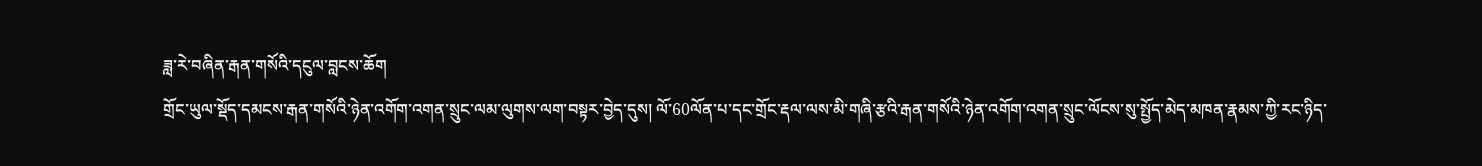ཟླ་རེ་བཞིན་རྒན་གསོའི་དངུལ་བླངས་ཆོག
གྲོང་ཡུལ་སྡོད་དམངས་རྒན་གསོའི་ཉེན་འགོག་འགན་སྲུང་ལམ་ལུགས་ལག་བསྟར་བྱེད་དུས། ལོ་60ལོན་པ་དང་གྲོང་རྡལ་ལས་མི་གཞི་རྩའི་རྒན་གསོའི་ཉེན་འགོག་འགན་སྲུང་ལོངས་སུ་སྤྱོད་མེད་མཁན་རྣམས་ཀྱི་རང་ཉིད་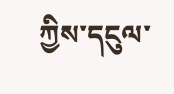ཀྱིས་དངུལ་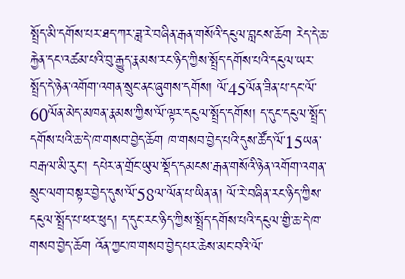སྤྲོད་མི་དགོས་པར་ཐད་ཀར་ཟླ་རེ་བཞིན་རྒན་གསོའི་དངུལ་བླངས་ཆོག རེད་དེ་ཆ་རྐྱེན་དང་འཚམ་པའི་བུ་རྒྱུད་རྣམས་རང་ཉིད་ཀྱིས་སྤྲོད་དགོས་པའི་དངུལ་ཡར་སྤྲོད་དེ་ཉེན་འགོག་འགན་སྲུང་ནང་ཞུགས་དགོས། ལོ་45ལོན་ཟིན་པ་དང་ལོ་60ལོན་མེད་མཁན་རྣམས་ཀྱིས་ལོ་ལྟར་དངུལ་སྤྲོད་དགོས། ད་དུང་དངུལ་སྤྲོད་དགོས་པའི་ཆ་དེ་ཁ་གསབ་བྱེད་ཆོག ཁ་གསབ་བྱེད་པའི་དུས་ཚོད་ལོ་15ཡན་བརྒལ་མི་རུང་། དཔེར་ན་གྲོང་ཡུལ་སྡོད་དམངས་རྒན་གསོའི་ཉེན་འགོག་འགན་སྲུང་ལག་བསྟར་བྱེད་དུས་ལོ་58ལ་ལོན་པ་ཡིན་ན། ལོ་རེ་བཞིན་རང་ཉིད་ཀྱིས་དངུལ་སྤྲོད་པ་ཕར་ཕུད། ད་དུང་རང་ཉིད་ཀྱིས་སྤྲོད་དགོས་པའི་དངུལ་གྱི་ཆ་དེ་ཁ་གསབ་བྱེད་ཆོག འོན་ཀྱང་ཁ་གསབ་བྱེད་པར་ཆེས་མང་བའི་ལོ་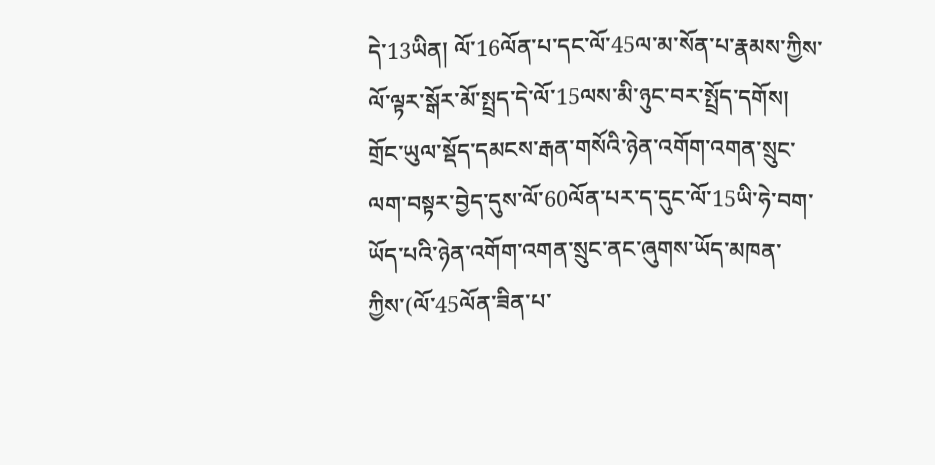དེ་13ཡིན། ལོ་16ལོན་པ་དང་ལོ་45ལ་མ་སོན་པ་རྣམས་ཀྱིས་ལོ་ལྟར་སྒོར་མོ་སྤྲད་དེ་ལོ་15ལས་མི་ཉུང་བར་སྤྲོད་དགོས། གྲོང་ཡུལ་སྡོད་དམངས་རྒན་གསོའི་ཉེན་འགོག་འགན་སྲུང་ལག་བསྟར་བྱེད་དུས་ལོ་60ལོན་པར་ད་དུང་ལོ་15ཡི་ཧེ་བག་ཡོད་པའི་ཉེན་འགོག་འགན་སྲུང་ནང་ཞུགས་ཡོད་མཁན་ཀྱིས་(ལོ་45ལོན་ཟིན་པ་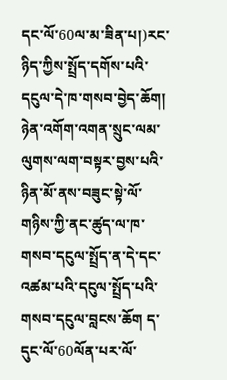དང་ལོ་60ལ་མ་ཟིན་པ།)རང་ཉིད་ཀྱིས་སྤྲོད་དགོས་པའི་དངུལ་དེ་ཁ་གསབ་བྱེད་ཆོག། ཉེན་འགོག་འགན་སྲུང་ལམ་ལུགས་ལག་བསྟར་བྱས་པའི་ཉིན་མོ་ནས་བཟུང་སྟེ་ལོ་གཉིས་ཀྱི་ནང་ཚུད་ལ་ཁ་གསབ་དངུལ་སྤྲོད་ན་དེ་དང་འཚམ་པའི་དངུལ་སྤྲོད་པའི་གསབ་དངུལ་བླངས་ཆོག ད་དུང་ལོ་60ལོན་པར་ལོ་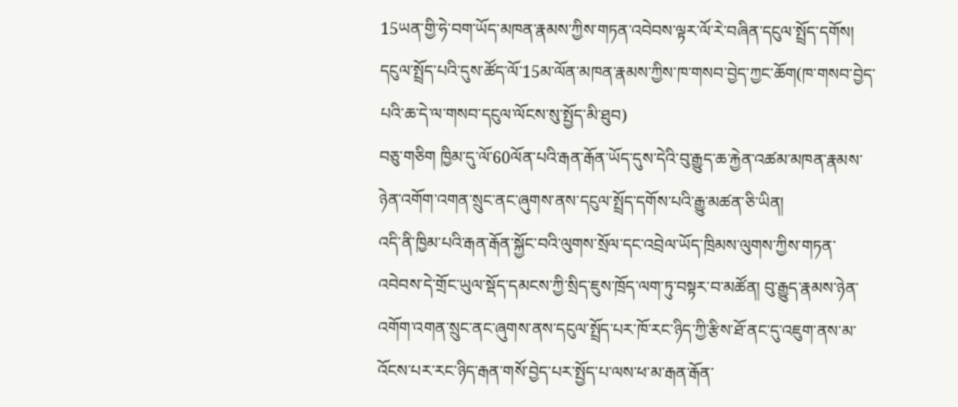15ཡན་གྱི་ཧེ་བག་ཡོད་མཁན་རྣམས་ཀྱིས་གཏན་འབེབས་ལྟར་ལོ་རེ་བཞིན་དངུལ་སྤྲོད་དགོས། དངུལ་སྤྲོད་པའི་དུས་ཚོད་ལོ་15མ་ལོན་མཁན་རྣམས་ཀྱིས་ཁ་གསབ་བྱེད་ཀྱང་ཆོག(ཁ་གསབ་བྱེད་པའི་ཆ་དེ་ལ་གསབ་དངུལ་ལོངས་སུ་སྤྱོད་མི་ཐུབ)
བཅུ་གཅིག ཁྱིམ་དུ་ལོ་60ལོན་པའི་རྒན་རྒོན་ཡོད་དུས་དེའི་བུ་རྒྱུད་ཆ་རྐྱེན་འཚམ་མཁན་རྣམས་ཉེན་འགོག་འགན་སྲུང་ནང་ཞུགས་ནས་དངུལ་སྤྲོད་དགོས་པའི་རྒྱུ་མཚན་ཅི་ཡིན།
འདི་ནི་ཁྱིམ་པའི་རྒན་རྒོན་སྐྱོང་བའི་ལུགས་སྲོལ་དང་འབྲེལ་ཡོད་ཁྲིམས་ལུགས་ཀྱིས་གཏན་འབེབས་དེ་གྲོང་ཡུལ་སྡོད་དམངས་ཀྱི་སྲིད་ཇུས་ཁྲོད་ལག་ཏུ་བསྟར་བ་མཚོན། བུ་རྒྱུད་རྣམས་ཉེན་འགོག་འགན་སྲུང་ནང་ཞུགས་ནས་དངུལ་སྤྲོད་པར་ཁོ་རང་ཉིད་ཀྱི་རྩིས་ཐོ་ནང་དུ་འཇུག་ནས་མ་འོངས་པར་རང་ཉིད་རྒན་གསོ་བྱེད་པར་སྤྱོད་པ་ལས་ཕ་མ་རྒན་རྒོན་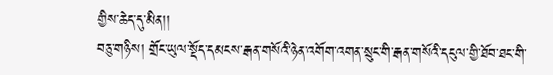གྱིས་ཆེད་དུ་མིན།།
བཅུ་གཉིས། གྲོང་ཡུལ་སྡོད་དམངས་རྒན་གསོའི་ཉེན་འགོག་འགན་སྲུང་གི་རྒན་གསོའི་དངུལ་གྱི་ཐོབ་ཐང་གི་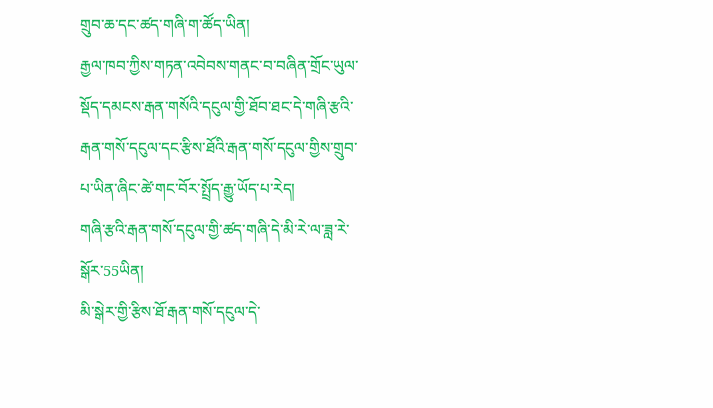གྲུབ་ཆ་དང་ཚད་གཞི་ག་ཚོད་ཡིན།
རྒྱལ་ཁབ་ཀྱིས་གཏན་འབེབས་གནང་བ་བཞིན་གྲོང་ཡུལ་སྡོད་དམངས་རྒན་གསོའི་དངུལ་གྱི་ཐོབ་ཐང་དེ་གཞི་རྩའི་རྒན་གསོ་དངུལ་དང་རྩིས་ཐོའི་རྒན་གསོ་དངུལ་གྱིས་གྲུབ་པ་ཡིན་ཞིང་ཚེ་གང་བོར་སྤྲོད་རྒྱུ་ཡོད་པ་རེད།
གཞི་རྩའི་རྒན་གསོ་དངུལ་གྱི་ཚད་གཞི་དེ་མི་རེ་ལ་ཟླ་རེ་སྒོར་55ཡིན།
མི་སྒེར་གྱི་རྩིས་ཐོ་རྒན་གསོ་དངུལ་དེ་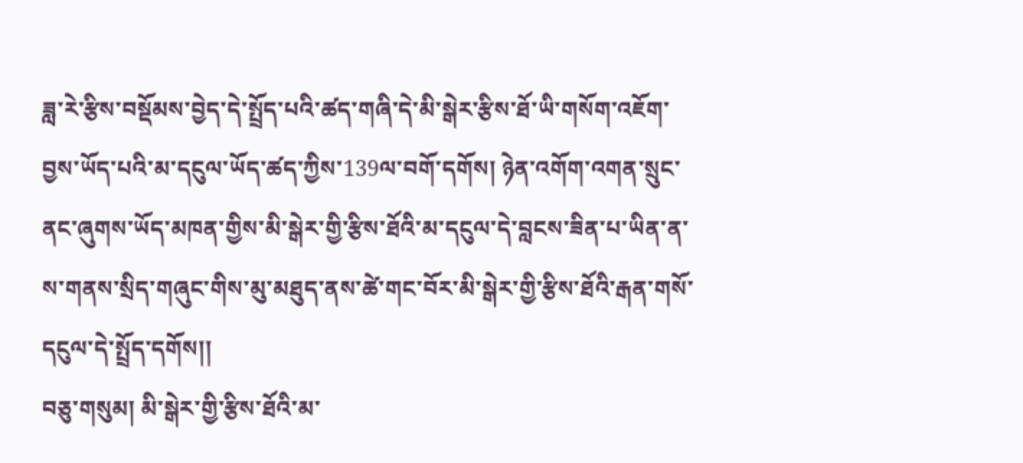ཟླ་རེ་རྩིས་བསྡོམས་བྱེད་དེ་སྤྲོད་པའི་ཚད་གཞི་དེ་མི་སྒེར་རྩིས་ཐོ་ཡི་གསོག་འཇོག་བྱས་ཡོད་པའི་མ་དངུལ་ཡོད་ཚད་ཀྱིས་139ལ་བགོ་དགོས། ཉེན་འགོག་འགན་སྲུང་ནང་ཞུགས་ཡོད་མཁན་གྱིས་མི་སྒེར་གྱི་རྩིས་ཐོའི་མ་དངུལ་དེ་བླངས་ཟིན་པ་ཡིན་ན་ས་གནས་སྲིད་གཞུང་གིས་མུ་མཐུད་ནས་ཚེ་གང་བོར་མི་སྒེར་གྱི་རྩིས་ཐོའི་རྒན་གསོ་དངུལ་དེ་སྤྲོད་དགོས།།
བཅུ་གསུམ། མི་སྒེར་གྱི་རྩིས་ཐོའི་མ་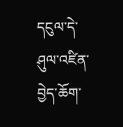དངུལ་དེ་ཤུལ་འཛིན་བྱེད་ཆོག་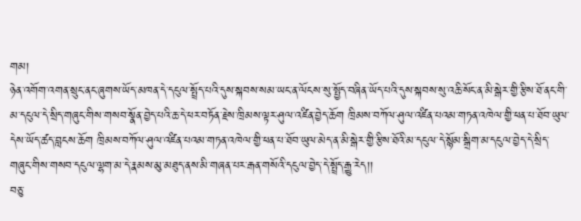གམ།
ཉེན་འགོག་འགན་སྲུང་ནང་ཞུགས་ཡོད་མཁན་དེ་དངུལ་སྤྲོད་པའི་དུས་སྐབས་སམ་ཡང་ན་ལོངས་སུ་སྤྱོད་བཞིན་ཡོད་པའི་དུས་སྐབས་སུ་འཆི་སོང་ན་མི་སྒེར་གྱི་རྩིས་ཐོ་ནང་གི་མ་དངུལ་དེ་སྲིད་གཞུང་གིས་གསབ་སྣོན་བྱེད་པའི་ཆ་དེ་ཕར་བཏོན་རྗེས་ཁྲིམས་ལྟར་ཤུལ་འཛིན་བྱེད་ཆོག ཁྲིམས་བཀོལ་ཤུལ་འཛིན་པའམ་གཏན་འཁེལ་གྱི་ཕན་པ་ཐོབ་ཡུལ་དེས་ཡོད་ཚད་བླངས་ཆོག ཁྲིམས་བཀོལ་ཤུལ་འཛིན་པའམ་གཏན་འཁེལ་གྱི་ཕན་པ་ཐོབ་ཡུལ་མེད་ན་མི་སྒེར་གྱི་རྩིས་ཐོའི་མ་དངུལ་དེ་སྙོམ་སྒྲིག་མ་དངུལ་བྱེད་དེ་སྲིད་གཞུང་གིས་གསབ་དངུལ་ལྷག་མ་དེ་རྣམས་མུ་མཐུད་ནས་མི་གཞན་པར་རྒན་གསོའི་དངུལ་བྱེད་དེ་སྤྲོད་རྒྱུ་རེད།།
བཅུ་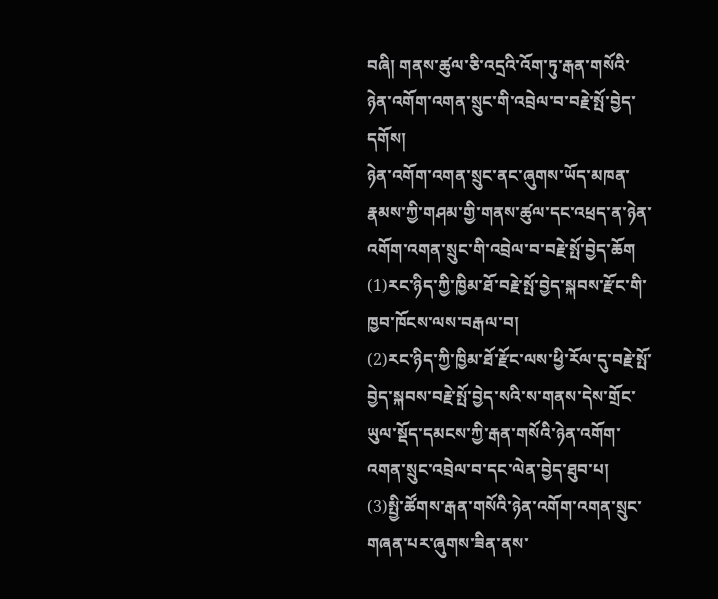བཞི། གནས་ཚུལ་ཅི་འདྲའི་འོག་ཏུ་རྒན་གསོའི་ཉེན་འགོག་འགན་སྲུང་གི་འབྲེལ་བ་བརྗེ་སྤོ་བྱེད་དགོས།
ཉེན་འགོག་འགན་སྲུང་ནང་ཞུགས་ཡོད་མཁན་རྣམས་ཀྱི་གཤམ་གྱི་གནས་ཚུལ་དང་འཕྲད་ན་ཉེན་འགོག་འགན་སྲུང་གི་འབྲེལ་བ་བརྗེ་སྤོ་བྱེད་ཆོག
(1)རང་ཉིད་ཀྱི་ཁྱིམ་ཐོ་བརྗེ་སྤོ་བྱེད་སྐབས་རྫོང་གི་ཁྱབ་ཁོངས་ལས་བརྒལ་བ།
(2)རང་ཉིད་ཀྱི་ཁྱིམ་ཐོ་རྫོང་ལས་ཕྱི་རོལ་དུ་བརྗེ་སྤོ་བྱེད་སྐབས་བརྗེ་སྤོ་བྱེད་སའི་ས་གནས་དེས་གྲོང་ཡུལ་སྡོད་དམངས་ཀྱི་རྒན་གསོའི་ཉེན་འགོག་འགན་སྲུང་འབྲེལ་བ་དང་ལེན་བྱེད་ཐུབ་པ།
(3)སྤྱི་ཚོགས་རྒན་གསོའི་ཉེན་འགོག་འགན་སྲུང་གཞན་པར་ཞུགས་ཟིན་ནས་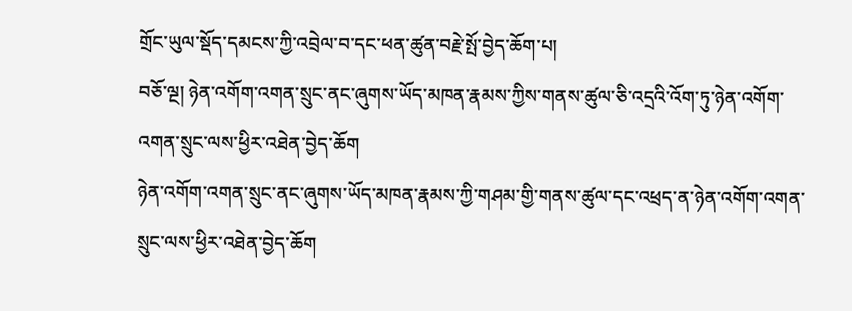གྲོང་ཡུལ་སྡོད་དམངས་ཀྱི་འབྲེལ་བ་དང་ཕན་ཚུན་བརྗེ་སྤོ་བྱེད་ཆོག་པ།
བཅོ་ལྔ། ཉེན་འགོག་འགན་སྲུང་ནང་ཞུགས་ཡོད་མཁན་རྣམས་ཀྱིས་གནས་ཚུལ་ཅི་འདྲའི་འོག་ཏུ་ཉེན་འགོག་འགན་སྲུང་ལས་ཕྱིར་འཐེན་བྱེད་ཆོག
ཉེན་འགོག་འགན་སྲུང་ནང་ཞུགས་ཡོད་མཁན་རྣམས་ཀྱི་གཤམ་གྱི་གནས་ཚུལ་དང་འཕྲད་ན་ཉེན་འགོག་འགན་སྲུང་ལས་ཕྱིར་འཐེན་བྱེད་ཆོག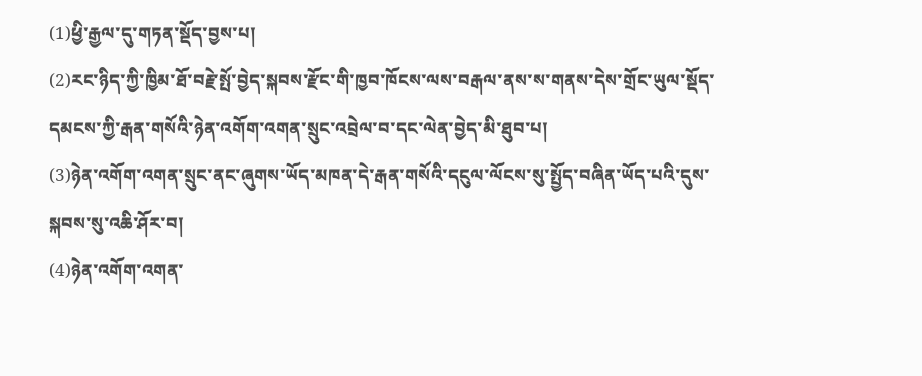(1)ཕྱི་རྒྱལ་དུ་གཏན་སྡོད་བྱས་པ།
(2)རང་ཉིད་ཀྱི་ཁྱིམ་ཐོ་བརྗེ་སྤོ་བྱེད་སྐབས་རྫོང་གི་ཁྱབ་ཁོངས་ལས་བརྒལ་ནས་ས་གནས་དེས་གྲོང་ཡུལ་སྡོད་དམངས་ཀྱི་རྒན་གསོའི་ཉེན་འགོག་འགན་སྲུང་འབྲེལ་བ་དང་ལེན་བྱེད་མི་ཐུབ་པ།
(3)ཉེན་འགོག་འགན་སྲུང་ནང་ཞུགས་ཡོད་མཁན་དེ་རྒན་གསོའི་དངུལ་ལོངས་སུ་སྤྱོད་བཞིན་ཡོད་པའི་དུས་སྐབས་སུ་འཆི་ཤོར་བ།
(4)ཉེན་འགོག་འགན་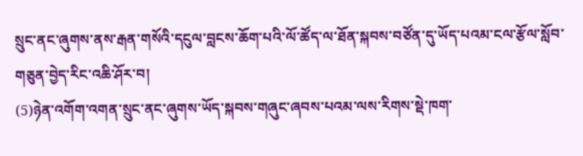སྲུང་ནང་ཞུགས་ནས་རྒན་གསོའི་དངུལ་བླངས་ཆོག་པའི་ལོ་ཚོད་ལ་ཐོན་སྐབས་བཙོན་དུ་ཡོད་པའམ་ངལ་རྩོལ་སློབ་གཅུན་བྱེད་རིང་འཆི་ཤོར་བ།
(5)ཉེན་འགོག་འགན་སྲུང་ནང་ཞུགས་ཡོད་སྐབས་གཞུང་ཞབས་པའམ་ལས་རིགས་སྡེ་ཁག་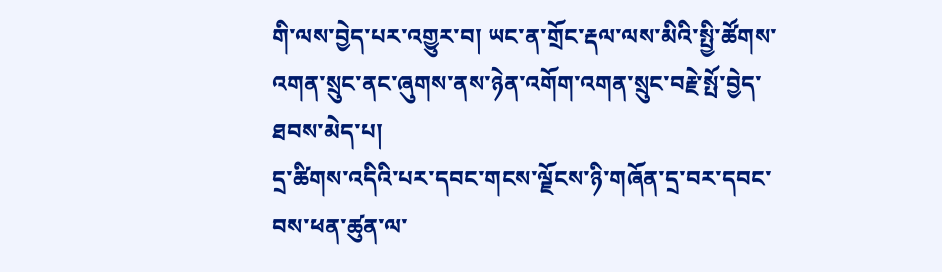གི་ལས་བྱེད་པར་འགྱུར་བ། ཡང་ན་གྲོང་རྡལ་ལས་མིའི་སྤྱི་ཚོགས་འགན་སྲུང་ནང་ཞུགས་ནས་ཉེན་འགོག་འགན་སྲུང་བརྗེ་སྤོ་བྱེད་ཐབས་མེད་པ།
དྲ་ཚིགས་འདིའི་པར་དབང་གངས་ལྗོངས་ཉི་གཞོན་དྲ་བར་དབང་བས་ཕན་ཚུན་ལ་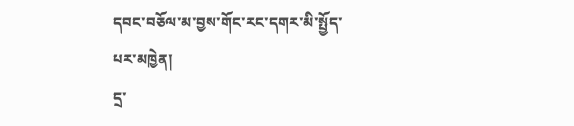དབང་བཅོལ་མ་བྱས་གོང་རང་དགར་མི་སྤྱོད་པར་མཁྱེན།
དྲ་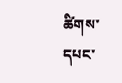ཚིགས་དཔང་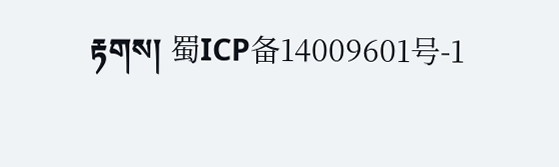རྟགས། 蜀ICP备14009601号-1